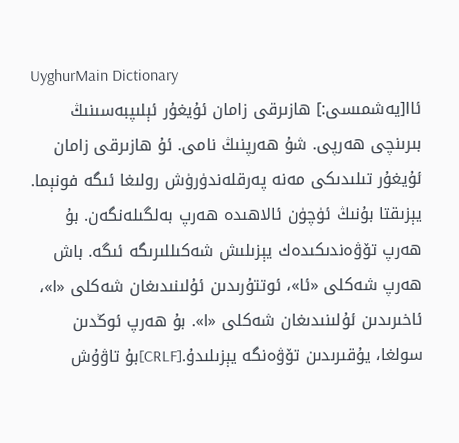UyghurMain Dictionary
ئاⅠ[يەشمىسى:] ھازىرقى زامان ئۇيغۇر ئېلىپبەسىنىڭ بىرىنچى ھەرپى. شۇ ھەرپنىڭ نامى. ئۇ ھازىرقى زامان ئۇيغۇر تىلىدىكى مەنە پەرقلەندۈرۈش رولىغا ئىگە فونېما. يېزىقتا بۇنىڭ ئۈچۈن ئالاھىدە ھەرپ بەلگىلەنگەن. بۇ ھەرپ تۆۋەندىكىدەك يېزىلىش شەكىللىرىگە ئىگە. باش ھەرپ شەكلى «ئا»، ئوتتۇرىدىن ئۇلىنىدىغان شەكلى «ا»، ئاخىرىدىن ئۇلىنىدىغان شەكلى «ا». بۇ ھەرپ ئوڭدىن سولغا، يۇقىرىدىن تۆۋەنگە يېزىلىدۇ.[CRLF]بۇ تاۋۇش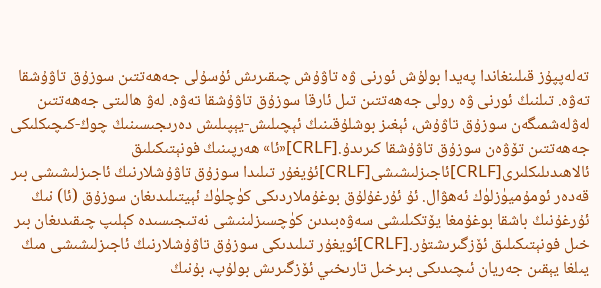تەلەپپۇز قىلىنغاندا پەيدا بولۇش ئورنى ۋە تاۋۇش چىقىرىش ئۇسۇلى جەھەتتىن سوزۇق تاۋۇشقا تەۋە. تىلنىڭ ئورنى ۋە رولى جەھەتتىن تىل ئارقا سوزۇق تاۋۇشقا تەۋە. لەۋ ھالىتى جەھەتتىن لەۋلەشمىگەن سوزۇق تاۋۇش، ئېغىز بوشلۇقىنىڭ ئېچىلىش-يېپىلىش دەرىجىسىنىڭ چوڭ-كىچىكلىكى جەھەتتىن تۆۋەن سوزۇق تاۋۇشقا كىرىدۇ.[CRLF]«ئا» ھەرپىنىڭ فونېتىكىلىق ئالاھىدىلىكلىرى[CRLF]ئاجىزلىشىشى[CRLF]ئۇيغۇر تىلىدا سوزۇق تاۋۇشلارنىڭ ئاجىزلىشىشى بىر قەدەر ئومۇميۈزلۈك ئەھۋال. ئۇ ئۇرغۇلۇق بوغۇملاردىكى كۈچلۈك ئېيتىلىدىغان سوزۇق (ئا) نىڭ ئۇرغۇنىڭ باشقا بوغۇمغا يۆتكىلىشى سەۋەبىدىن كۈچسىزلىنىشى نەتىجىسىدە كېلىپ چىقىدىغان بىر خىل فونېتىكىلىق ئۆزگىرىشتۇر.[CRLF]ئويغۇر تىلىدىكى سوزۇق تاۋۇشلارنىڭ ئاجىزلىشىشى مىڭ يىلغا يېقىن جەريان ئىچىدىكى بىرخىل تارىخىي ئۆزگىرىش بولۇپ، بۇنىڭ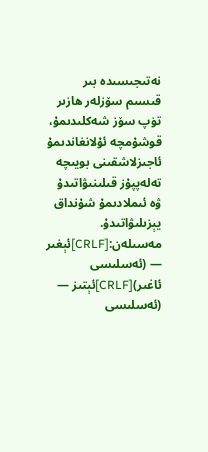نەتىجىسىدە بىر قىسىم سۆزلەر ھازىر تۈپ سۆز شەكلىدىمۇ، قوشۇمچە ئۇلانغاندىمۇ ئاجىزلاشقىنى بويىچە تەلەپپۇز قىلىنىۋاتىدۇ ۋە ئىملادىمۇ شۇنداق يېزىلىۋاتىدۇ. مەسىلەن:[CRLF]ئېغىر — (ئەسلىسى ئاغىر)[CRLF]ئېتىز — (ئەسلىسى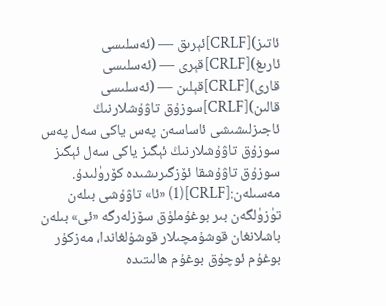ئاتىز)[CRLF]ئېرىق — (ئەسلىسى ئارىغ)[CRLF]قېرى — (ئەسلىسى قارى)[CRLF]قېلىن — (ئەسلىسى قالىن)[CRLF]سوزۇق تاۋۇشلارنىڭ ئاجىزلىشىشى ئاساسەن پەس ياكى سەل پەس سوزۇق تاۋۇشلارنىڭ ئېگىز ياكى سەل ئېگىز سوزۇق تاۋۇشقا ئۆزگىرىشىدە كۆرۈلىدۇ. مەسىلەن:[CRLF](1) «ئا» تاۋۇشى بىلەن تۈزۈلگەن بىر بوغۇملۇق سۆزلەرگە «ئى» بىلەن باشلانغان قوشۇمچىلار قوشۇلغاندا، مەزكۇر بوغۇم ئوچۇق بوغۇم ھالىتىدە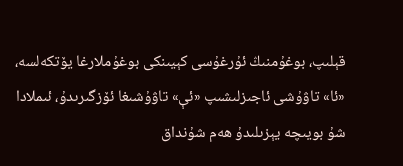قېلىپ، بوغۇمنىڭ ئۇرغۇسى كېيىنكى بوغۇملارغا يۆتكەلسە، «ئا» تاۋۇشى ئاجىزلىشىپ «ئې» تاۋۇشىغا ئۆزگىرىدۇ، ئىملادا شۇ بويىچە يېزىلىدۇ ھەم شۇنداق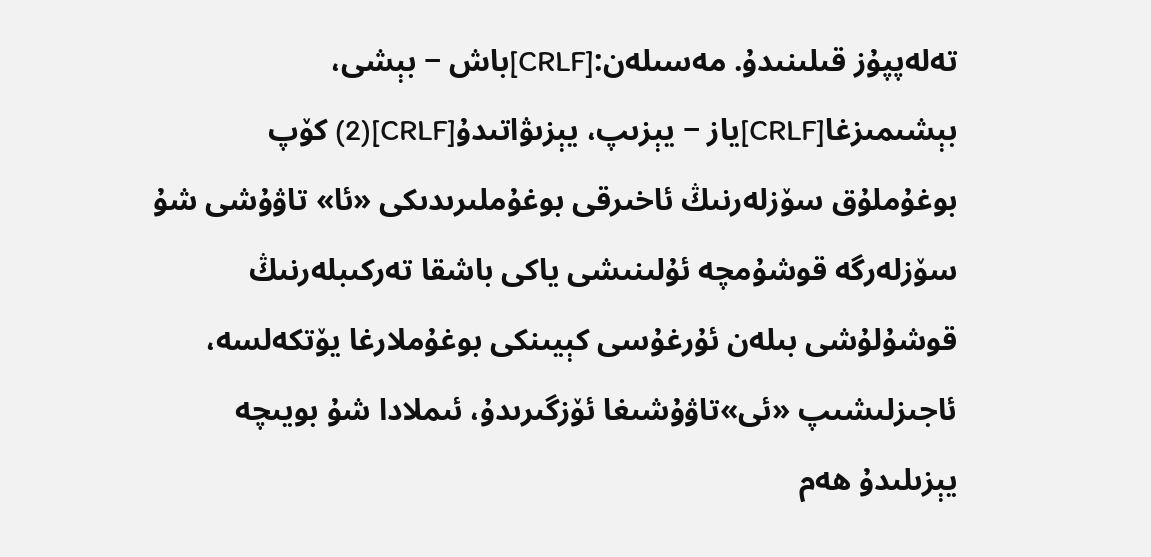تەلەپپۇز قىلىنىدۇ. مەسىلەن:[CRLF]باش − بېشى، بېشىمىزغا[CRLF]ياز − يېزىپ، يېزىۋاتىدۇ[CRLF](2) كۆپ بوغۇملۇق سۆزلەرنىڭ ئاخىرقى بوغۇملىرىدىكى «ئا» تاۋۇشى شۇ سۆزلەرگە قوشۇمچە ئۇلىنىشى ياكى باشقا تەركىبلەرنىڭ قوشۇلۇشى بىلەن ئۇرغۇسى كېيىنكى بوغۇملارغا يۆتكەلسە، ئاجىزلىشىپ «ئى»تاۋۇشىغا ئۆزگىرىدۇ، ئىملادا شۇ بويىچە يېزىلىدۇ ھەم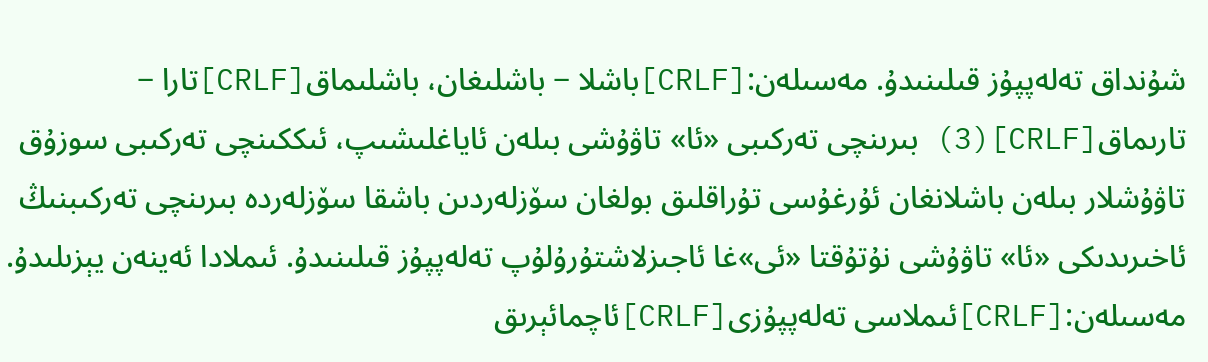شۇنداق تەلەپپۇز قىلىنىدۇ. مەسىلەن:[CRLF]باشلا − باشلىغان، باشلىماق[CRLF]تارا − تارىماق[CRLF](3) بىرىنچى تەركىبى «ئا» تاۋۇشى بىلەن ئاياغلىشىپ، ئىككىنچى تەركىبى سوزۇق تاۋۇشلار بىلەن باشلانغان ئۇرغۇسى تۇراقلىق بولغان سۆزلەردىن باشقا سۆزلەردە بىرىنچى تەركىبنىڭ ئاخىرىدىكى «ئا» تاۋۇشى نۇتۇقتا «ئى»غا ئاجىزلاشتۇرۇلۇپ تەلەپپۇز قىلىنىدۇ. ئىملادا ئەينەن يېزىلىدۇ. مەسىلەن:[CRLF]ئىملاسى تەلەپپۇزى[CRLF]ئاچمائېرىق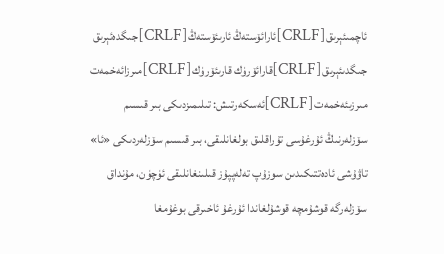ئاچمىئېرىق[CRLF]ئارائۆستەڭ ئارىئۆستەڭ[CRLF]جىگدەئېرىق جىگدىئېرىق[CRLF]قارائۆرۈك قارىئۆرۈك[CRLF]مىرزائەخمەت مىرزىئەخمەت[CRLF]ئەسكەرتىش: تىلىمىزدىكى بىر قىسىم سۆزلەرنىڭ ئۇرغۇسى تۇراقلىق بولغانلىقى، بىر قىسىم سۆزلەردىكى «ئا» تاۋۇشى ئادەتتىكىدىن سوزۇپ تەلەپپۇز قىلىنغانلىقى ئۈچۈن، مۇنداق سۆزلەرگە قوشۇمچە قوشۇلغاندا ئۇرغۇ ئاخىرقى بوغۇمغا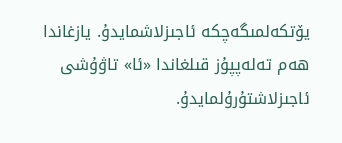يۆتكەلمىگەچكە ئاجىزلاشمايدۇ. يازغاندا ھەم تەلەپپۇز قىلغاندا «ئا» تاۋۇشى ئاجىزلاشتۇرۇلمايدۇ.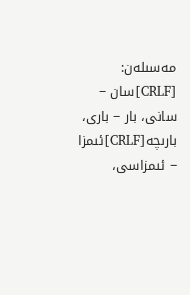مەسىلەن: [CRLF]سان − سانى، بار − بارى، بارىچە[CRLF]ئىمزا − ئىمزاسى،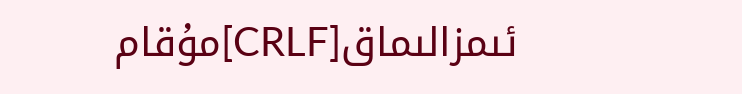ئىمزالىماق[CRLF]مۇقام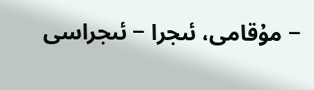− مۇقامى، ئىجرا − ئىجراسى